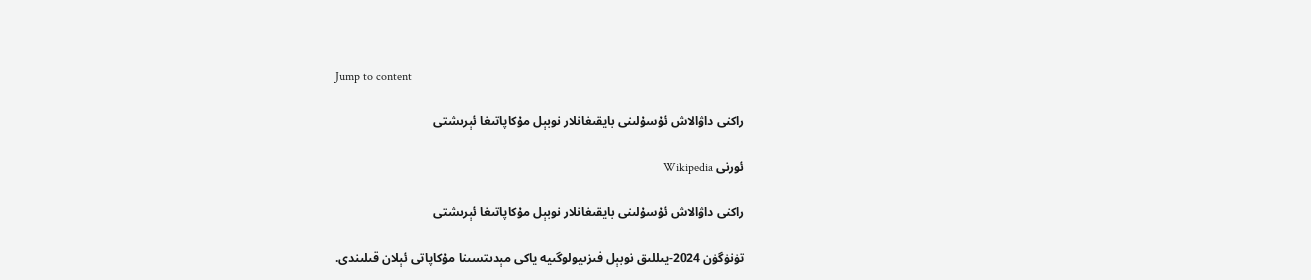Jump to content

راكنى داۋالاش ئۇسۇلىنى بايقىغانلار نوبېل مۇكاپاتىغا ئېرىشتى

ئورنى Wikipedia

راكنى داۋالاش ئۇسۇلىنى بايقىغانلار نوبېل مۇكاپاتىغا ئېرىشتى

تۈنۈگۈن 2024-يىللىق نوبېل فىزىيولوگىيە ياكى مېدىتسىنا مۇكاپاتى ئېلان قىلىندى.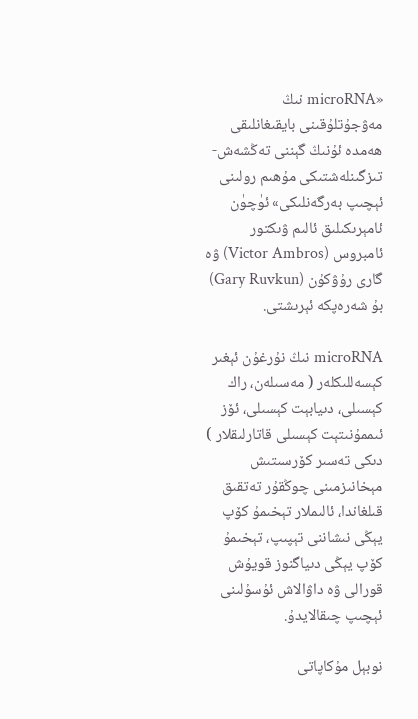«microRNA نىڭ مەۋجۇتلۇقىنى بايقىغانلىقى ھەمدە ئۇنىڭ گېننى تەڭشەش-تىزگىنلەشتىكى مۇھىم رولىنى ئېچىپ بەرگەنلىكى» ئۈچۈن ئامېرىكىلىق ئالىم ۋىكتور ئامبروس (Victor Ambros) ۋە گارى رۇۋكۇن (Gary Ruvkun) بۇ شەرەپكە ئېرىشتى.

microRNA نىڭ نۇرغۇن ئېغىر كېسەللىكلەر ( مەسىلەن، راك كېسىلى، دىيابېت كېسىلى، ئۆز ئىممۇنىتېت كېسىلى قاتارلىقلار ) دىكى تەسىر كۆرسىتىش مېخانىزمىنى چوڭقۇر تەتقىق قىلغاندا، ئالىملار تېخىمۇ كۆپ يېڭى نىشاننى تېپىپ، تېخىمۇ كۆپ يېڭى دىياگنوز قويۇش قورالى ۋە داۋالاش ئۇسۇلىنى ئېچىپ چىقالايدۇ.

نوبېل مۇكاپاتى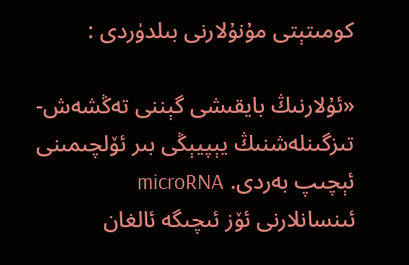كومىتېتى مۇنۇلارنى بىلدۈردى :

«ئۇلارنىڭ بايقىشى گېننى تەڭشەش-تىزگىنلەشنىڭ يېپيېڭى بىر ئۆلچىمىنى ئېچىپ بەردى. microRNA ئىنسانلارنى ئۆز ئىچىگە ئالغان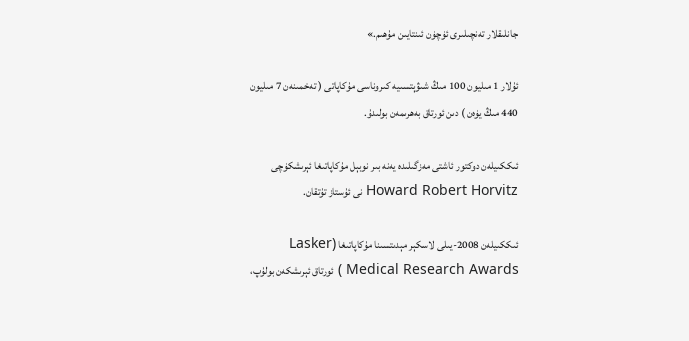جانلىقلار تەنچىلىرى ئۈچۈن ئىنتايىن مۇھىم.»

ئۇلار 1 مىليون 100 مىڭ شىۋېتسىيە كىروناسى مۇكاپاتى ( تەخمىنەن 7 مىليون 440 مىڭ يۈەن ) دىن ئورتاق بەھرىمەن بولىدۇ.

ئىككىيلەن دوكتور ئاشتى مەزگىلىدە يەنە بىر نوبېل مۇكاپاتىغا ئېرىشكۈچى Howard Robert Horvitz نى ئۇستاز تۇتقان.

ئىككىيلەن 2008-يىلى لاسكېر مېدىتسىنا مۇكاپاتىغا (Lasker Medical Research Awards ) ئورتاق ئېرىشكەن بولۇپ،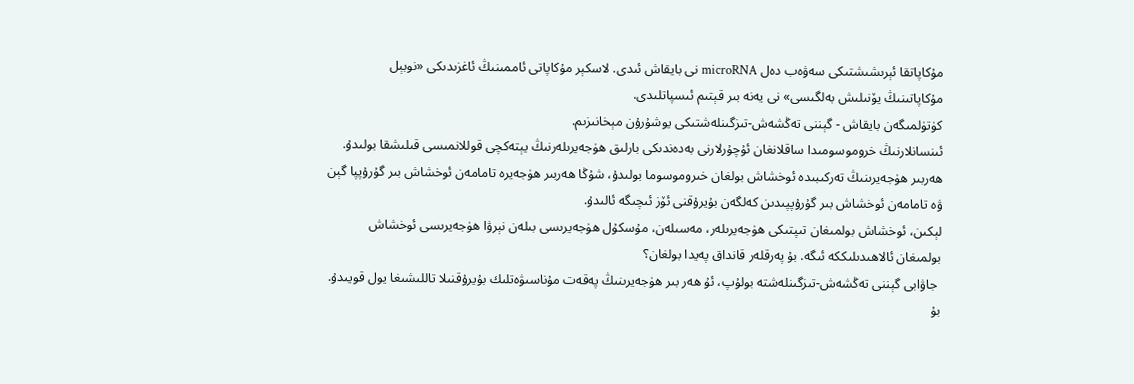مۇكاپاتقا ئېرىشىشتىكى سەۋەب دەل microRNA نى بايقاش ئىدى. لاسكېر مۇكاپاتى ئاممىنىڭ ئاغزىدىكى «نوبېل مۇكاپاتىنىڭ يۆنىلىش بەلگىسى» نى يەنە بىر قېتىم ئىسپاتلىدى.
كۈتۈلمىگەن بايقاش - گېننى تەڭشەش-تىزگىنلەشتىكى يوشۇرۇن مېخانىزىم.
ئىنسانلارنىڭ خروموسومىدا ساقلانغان ئۇچۇرلارنى بەدەندىكى بارلىق ھۈجەيرىلەرنىڭ يېتەكچى قوللانمىسى قىلىشقا بولىدۇ. ھەربىر ھۈجەيرىنىڭ تەركىبىدە ئوخشاش بولغان خىروموسوما بولىدۇ، شۇڭا ھەربىر ھۈجەيرە تامامەن ئوخشاش بىر گۇرۇپپا گېن ۋە تامامەن ئوخشاش بىر گۇرۇپپىدىن كەلگەن بۇيرۇقنى ئۆز ئىچىگە ئالىدۇ.
لېكىن، ئوخشاش بولمىغان تىپتىكى ھۈجەيرىلەر، مەسىلەن، مۇسكۇل ھۈجەيرىسى بىلەن نېرۋا ھۈجەيرىسى ئوخشاش بولمىغان ئالاھىدىلىككە ئىگە. بۇ پەرقلەر قانداق پەيدا بولغان؟
 جاۋابى گېننى تەڭشەش-تىزگىنلەشتە بولۇپ، ئۇ ھەر بىر ھۈجەيرىنىڭ پەقەت مۇناسىۋەتلىك بۇيرۇقنىلا تاللىشىغا يول قويىدۇ. بۇ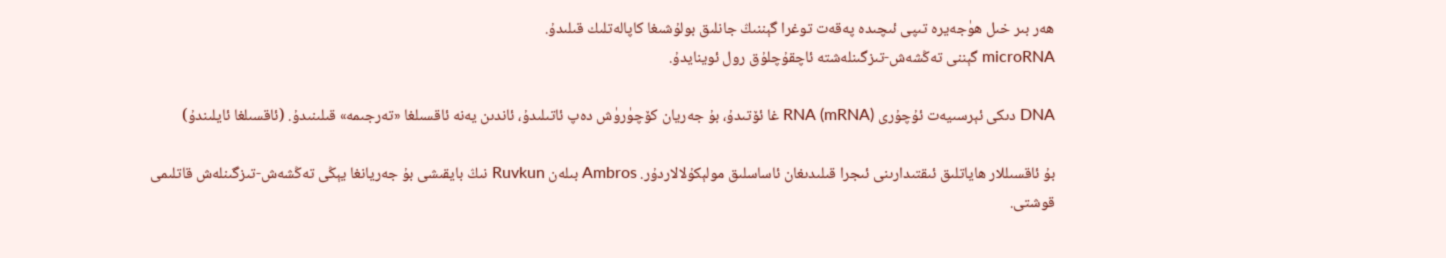ھەر بىر خىل ھۈجەيرە تىپى ئىچىدە پەقەت توغرا گېننىڭ جانلىق بولۇشىغا كاپالەتلىك قىلىدۇ.
microRNA گېننى تەڭشەش-تىزگىنلەشتە ئاچقۇچلۇق رول ئوينايدۇ.

DNA دىكى ئېرسىيەت ئۇچۇرى (RNA (mRNA غا ئۆتىدۇ، بۇ جەريان كۆچۈرۈش دەپ ئاتىلىدۇ، ئاندىن يەنە ئاقسىلغا «تەرجىمە» قىلىنىدۇ. (ئاقسىلغا ئايلىندۇ)

بۇ ئاقسىللار ھاياتلىق ئىقتىدارىنى ئىجرا قىلىدىغان ئاساسلىق مولېكۇلالاردۇر. Ambros بىلەن Ruvkun نىڭ بايقىشى بۇ جەريانغا يېڭى تەڭشەش-تىزگىنلەش قاتلىمى قوشتى.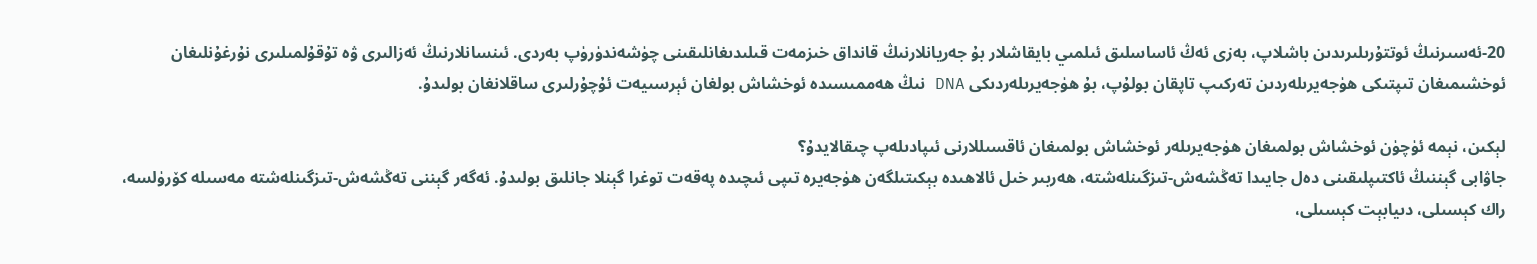20-ئەسىرنىڭ ئوتتۇرىلىرىدىن باشلاپ، بەزى ئەڭ ئاساسلىق ئىلمىي بايقاشلار بۇ جەريانلارنىڭ قانداق خىزمەت قىلىدىغانلىقىنى چۈشەندۈرۈپ بەردى. ئىنسانلارنىڭ ئەزالىرى ۋە تۇقۇلمىلىرى نۇرغۇنلىغان ئوخشىمىغان تىپتىكى ھۈجەيرىلەردىن تەركىپ تاپقان بولۇپ، بۇ ھۈجەيرىلەردىكى DNA نىڭ ھەممىسىدە ئوخشاش بولغان ئېرسىيەت ئۇچۇرلىرى ساقلانغان بولىدۇ.

لېكىن، نېمە ئۈچۈن ئوخشاش بولمىغان ھۈجەيرىلەر ئوخشاش بولمىغان ئاقسىللارنى ئىپادىلەپ چىقالايدۇ؟
جاۋابى گېننىڭ ئاكتىپلىقىنى دەل جايىدا تەڭشەش-تىزگىنلەشتە، ھەربىر خىل ئالاھىدە بېكىتىلگەن ھۈجەيرە تىپى ئىچىدە پەقەت توغرا گېنلا جانلىق بولىدۇ. ئەگەر گېننى تەڭشەش-تىزگىنلەشتە مەسىلە كۆرۈلسە، راك كېسىلى، دىيابېت كېسىلى،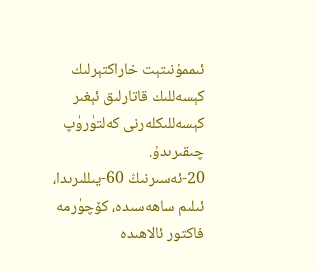ئىممۇنىتېت خاراكتېرلىك كېسەللىك قاتارلىق ئېغىر كېسەللىكلەرنى كەلتۈرۈپ چىقىرىدۇ.
20-ئەسىرنىڭ 60-يىللىرىدا، ئىلىم ساھەسىدە، كۆچۈرمە فاكتور ئالاھىدە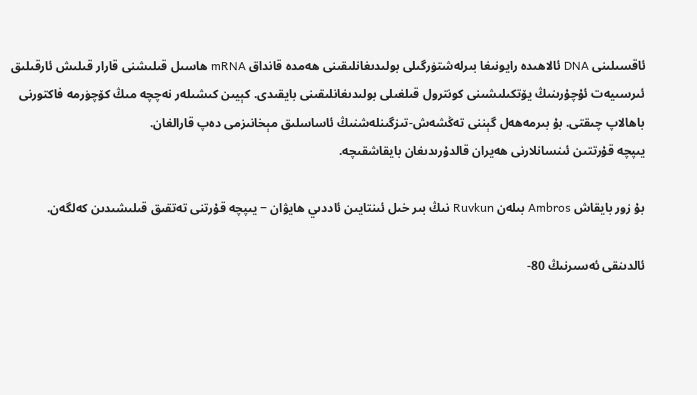ئاقسىلىنى DNA ئالاھىدە رايونىغا بىرلەشتۈرگىلى بولىدىغانلىقىنى ھەمدە قانداق mRNA ھاسىل قىلىشنى قارار قىلىش ئارقىلىق ئىرسىيەت ئۇچۇرىنىڭ يۆتكىلىشىنى كونترول قىلغىلى بولىدىغانلىقىنى بايقىدى. كېيىن كىشىلەر نەچچە مىڭ كۆچۈرمە فاكتورنى باھالاپ چىقتى. بۇ بىرمەھەل گېننى تەڭشەش-تىزگىنلەشنىڭ ئاساسلىق مېخانىزمى دەپ قارالغان.
يىپچە قۇرتتىن ئىنسانلارنى ھەيران قالدۇرىدىغان بايقاشقىچە.

بۇ زور بايقاش Ambros بىلەن Ruvkun نىڭ بىر خىل ئىنتايىن ئاددىي ھايۋان − يىپچە قۇرتنى تەتقىق قىلىشىدىن كەلگەن.

ئالدىنقى ئەسىرنىڭ 80-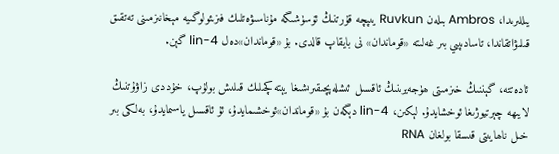يىللىرىدا، Ambros بىلەن Ruvkun يىپچە قۇرتنىڭ ئۆسۈشىگە مۇناسىۋەتلىك فىزىئولوگىيە مېخانىزمىنى تەتقىق قىلىۋاتقاندا، تاسادىپىي بىر غەلىتە «قوماندان» نى بايقاپ قالدى. بۇ «قوماندان»دەل lin-4 گېن.

ئادەتتە، گېننىڭ خىزمىتى ھۈجەيرىنىڭ ئاقسىل ئىشلەپچىقىرىشىغا يېتەكچىلىك قىلىش بولۇپ، خۇددى زاۋۇتنىڭ لايىھە چېرتيوژىغا ئوخشايدۇ. لېكىن، lin-4 دېگەن بۇ «قوماندان»ئوخشىمايدۇ، ئۇ ئاقسىل ياسىمايدۇ، بەلكى بىر خىل ناھايىتى قىسقا بولغان RNA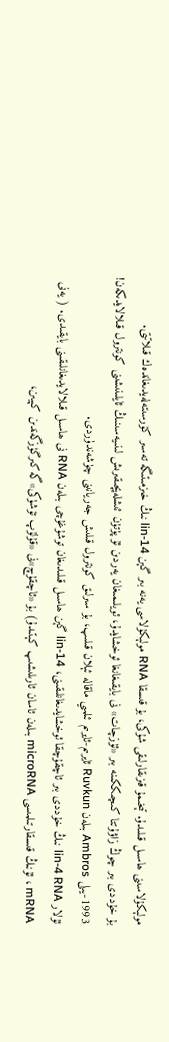مولېكۇلاسىنى ھاسىل قىلىدۇ. تېخىمۇ قىزىقارلىقى شۇكى، بۇ قىسقا RNA مولېكۇلاسى يەنە بىر گېن lin-14 نىڭ خىزمىتىگە تەسىر كۆرسىتەلەيدىغاندەك قىلاتتى.
بۇ خۇددى بىر چوڭ زاۋۇتتا كىچىككىنە بىر «ئۈزچات» نى بايقىغانغا ئوخشايدۇ، ئويلىمىغان يەردىن ئۇ پۈتۈن ئىشلەپچىقىرىش لىنىيەسىنىڭ ئايلىنىشىنى كونترول قىلالايدىكەن!
1993-يىلى Ambros بىلەن Ruvkun ئايرىم-ئايرىم ئىلمىي ماقالە ئېلان قىلىپ، بۇ سىرلىق كونترول قىلىش جەريانىنى چۈشەندۈردى.
ئۇلار lin-4 RNA نىڭ خۇددى بىر ئاچقۇچقا ئوخشايدىغانلىقىنى، lin-14 گېن ھاسىل قىلىدىغان توشۇغۇچى بىلەن RNA نى ھاسىل قىلالايدىغانلىقىنى بايقىدى. ( يەنى mRNA ، ئۇنىڭ قىسقارتىلمىسى microRNA بىلەن ئاسان ئارىلىشىپ كېتىدۇ) بۇ «ئاچقۇچ»نى «قۇلۇپ تۆشۈكى»گە كىرگۈزگەندىن كېيىن،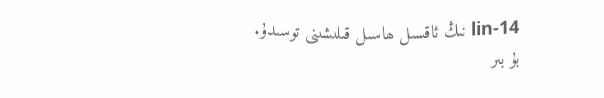14-lin نىڭ ئاقسىل ھاسىل قىلىشىنى توسىدۇ.
بۇ بىر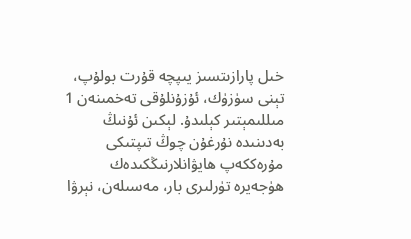خىل پارازىتسىز يىپچە قۇرت بولۇپ، تېنى سۈزۈك، ئۇزۇنلۇقى تەخمىنەن 1 مىللىمېتىر كېلىدۇ. لېكىن ئۇنىڭ بەدىنىدە نۇرغۇن چوڭ تىپتىكى مۇرەككەپ ھايۋانلارنىڭكىدەك ھۈجەيرە تۈرلىرى بار، مەسىلەن، نېرۋا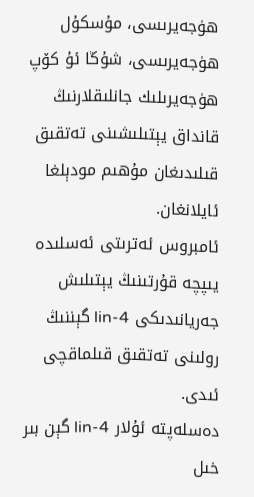ھۈجەيرىسى، مۇسكۇل ھۈجەيرىسى، شۇڭا ئۇ كۆپ ھۈجەيرىلىك جانلىقلارنىڭ قانداق يېتىلىشىنى تەتقىق قىلىدىغان مۇھىم مودېلغا ئايلانغان.
ئامبروس ئەترىتى ئەسلىدە يىپچە قۇرتىنىڭ يېتىلىش جەريانىدىكى 4-lin گېننىڭ رولىنى تەتقىق قىلماقچى ئىدى.
دەسلەپتە ئۇلار 4-lin گېن بىر خىل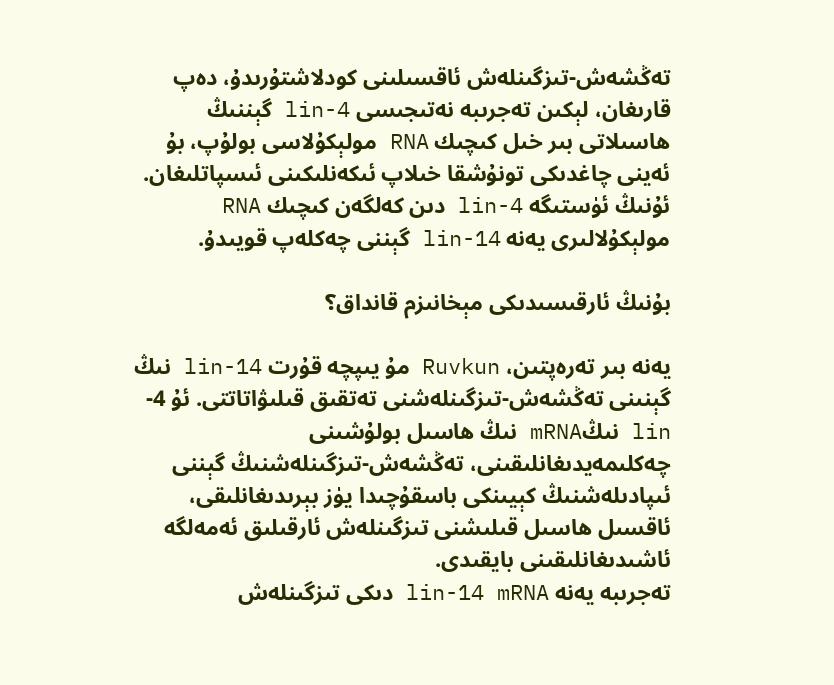تەڭشەش-تىزگىنلەش ئاقسىلىنى كودلاشتۇرىدۇ، دەپ قارىغان، لېكىن تەجرىبە نەتىجىسى 4-lin گېننىڭ ھاسىلاتى بىر خىل كىچىك RNA مولېكۇلاسى بولۇپ، بۇ ئەينى چاغدىكى تونۇشقا خىلاپ ئىكەنلىكىنى ئىسپاتلىغان.
ئۇنىڭ ئۈستىگە 4-lin دىن كەلگەن كىچىك RNA مولېكۇلالىرى يەنە 14-lin گېننى چەكلەپ قويىدۇ.

بۇنىڭ ئارقىسىدىكى مېخانىزم قانداق؟

يەنە بىر تەرەپتىن، Ruvkun مۇ يىپچە قۇرت 14-lin نىڭ گېنىنى تەڭشەش-تىزگىنلەشنى تەتقىق قىلىۋاتاتتى. ئۇ 4-lin نىڭmRNA نىڭ ھاسىل بولۇشىنى چەكلىمەيدىغانلىقىنى، تەڭشەش-تىزگىنلەشنىڭ گېننى ئىپادىلەشنىڭ كېيىنكى باسقۇچىدا يۈز بېرىدىغانلىقى، ئاقسىل ھاسىل قىلىشنى تىزگىنلەش ئارقىلىق ئەمەلگە ئاشىدىغانلىقىنى بايقىدى.
تەجرىبە يەنە lin-14 mRNA دىكى تىزگىنلەش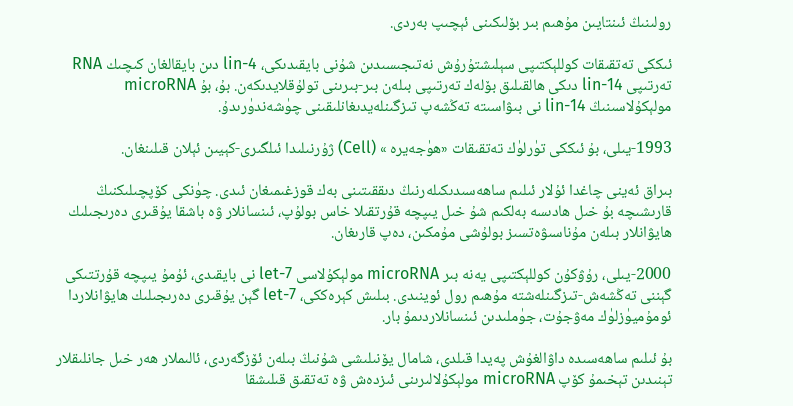رولىنىڭ ئىنتايىن مۇھىم بىر بۆلىكىنى ئېچىپ بەردى.

ئىككى تەتقىقات كوللېكتىپى سېلىشتۇرۇش نەتىجىسىدىن شۇنى بايقىدىكى، lin-4 دىن بايقالغان كىچىك RNA تەرتىپى 14-lin دىكى ھالقىلىق بۆلەك تەرتىپى بىلەن بىر-بىرىنى تولۇقلايدىكەن. بۇ، بۇ microRNA مولېكۇلاسىنىڭ 14-lin نى بىۋاسىتە تەڭشەپ تىزگىنلەيدىغانلىقىنى چۈشەندۈرىدۇ.

1993-يىلى، بۇ ئىككى تۈرلۈك تەتقىقات «ھۈجەيرە » (Cell) ژۇرنىلىدا ئىلگىرى-كېيىن ئېلان قىلىنغان.

بىراق ئەينى چاغدا ئۇلار ئىلىم ساھەسىدىكىلەرنىڭ دىققىتىنى بەك قوزغىمىغان ئىدى. چۈنكى كۆپچىلىكنىڭ قارىشىچە بۇ خىل ھادىسە بەلكىم شۇ خىل يىپچە قۇرتقىلا خاس بولۇپ، ئىنسانلار ۋە باشقا يۇقىرى دەرىجىلىك ھايۋانلار بىلەن مۇناسىۋەتسىز بولۇشى مۇمكىن، دەپ قارىغان.

2000-يىلى، رۇۋكۇن كوللېكتىپى يەنە بىر microRNA مولېكۇلاسى let-7 نى بايقىدى، ئۇمۇ يىپچە قۇرتتىكى گېننى تەڭشەش-تىزگىنلەشتە مۇھىم رول ئوينىدى. بىلىش كېرەككى، let-7 گېن يۇقىرى دەرىجىلىك ھايۋانلاردا ئومۇميۈزلۈك مەۋجۇت، جۈملىدىن ئىنسانلاردىمۇ بار.

بۇ ئىلىم ساھەسىدە داۋالغۇش پەيدا قىلدى، شامال يۆنىلىشى شۇنىڭ بىلەن ئۆزگەردى، ئالىملار ھەر خىل جانلىقلار تېنىدىن تېخىمۇ كۆپ microRNA مولېكۇلالىرىنى ئىزدەش ۋە تەتقىق قىلىشقا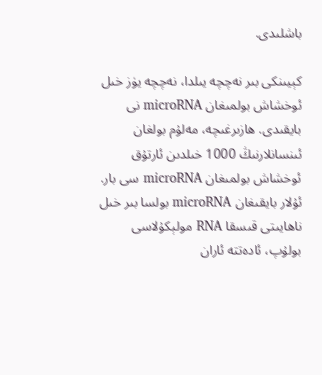باشلىدى.

كېيىنكى بىر نەچچە يىلدا، نەچچە يۈز خىل ئوخشاش بولمىغان microRNA نى بايقىدى. ھازىرغىچە، مەلۇم بولغان ئىنسانلارنىڭ 1000 خىلدىن ئارتۇق ئوخشاش بولمىغان microRNA سى بار.
ئۇلار بايقىغان microRNA بولسا بىر خىل ناھايىتى قىسقا RNA مولېكۇلاسى بولۇپ، ئادەتتە ئاران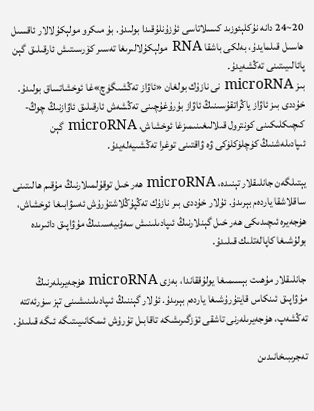20~24 دانە نۇكلېئوزىد كىسلاتاسى ئۇزۇنلۇقىدا بولىدۇ. بۇ مىكرو مولېكۇلالار ئاقسىل ھاسىل قىلمايدۇ، بەلكى باشقا RNA مولېكۇلالىرىغا تەسىر كۆرسىتىش ئارقىلىق گېن پائالىيىتىنى تەڭشەيدۇ.
بىز microRNA نى نازۇك بولغان «ئاۋاز تەڭشىگۈچ»غا ئوخشاتساق بولىدۇ. خۇددى بىز ئاۋاز ياڭراتقۇسىنىڭ ئاۋاز بۇرۇغۇچىنى تەڭشەش ئارقىلىق ئاۋازنىڭ چوڭ-كىچىكلىكىنى كونترول قىلالىغىنىمىزغا ئوخشاش، microRNA گېن ئىپادىلەشنىڭ كۈچلۈكلۈكى ۋە ۋاقتىنى توغرا تەڭشىيەلەيدۇ.

يېتىلگەن جانلىقلار تېنىدە، microRNA ھەر خىل توقۇلمىلارنىڭ مۇقىم ھالىتىنى ساقلاشقا ياردەم بېرىدۇ. ئۇلار خۇددى بىر نازۇك تەڭپۇڭلاشتۇرۇش ئەسۋابىغا ئوخشاش، ھۈجەيرە ئىچىدىكى ھەر خىل گېنلارنىڭ ئىپادىلىنىش سەۋىيەسىنىڭ مۇۋاپىق دائىرىدە بولۇشىغا كاپالەتلىك قىلىدۇ.

جانلىقلار مۇھىت بېسىمىغا يولۇققاندا، بەزى microRNA ھۈجەيرىلەرنىڭ مۇۋاپىق ئىنكاس قايتۇرۇشىغا ياردەم بېرىدۇ. ئۇلار گېننىڭ ئىپادىلىنىشىنى تېز سۈرئەتتە تەڭشەپ، ھۈجەيرىلەرنى تاشقى ئۆزگىرىشكە تاقابىل تۇرۇش ئىمكانىيىتىگە ئىگە قىلىدۇ.

تەجرىبىخانىدىن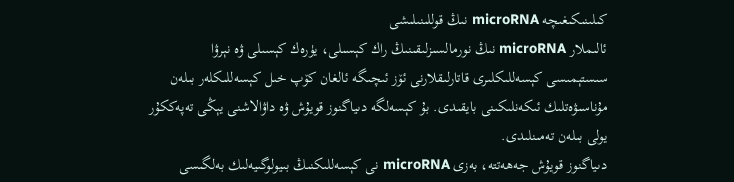كىلىنىكىغىچە microRNA نىڭ قوللىنىلىشى
ئالىملار microRNA نىڭ نورمالسىزلىقىنىڭ راك كېسىلى، يۈرەك كېسىلى ۋە نېرۋا سىستېمىسى كېسەللىكلىرى قاتارلىقلارنى ئۆز ئىچىگە ئالغان كۆپ خىل كېسەللىكلەر بىلەن مۇناسىۋەتلىك ئىكەنلىكىنى بايقىدى. بۇ كېسەلگە دىياگنوز قويۇش ۋە داۋالاشنى يېڭى تەپەككۇر يولى بىلەن تەمىنلىدى.
دىياگنوز قويۇش جەھەتتە، بەزى microRNA نى كېسەللىكنىڭ بىيولوگىيەلىك بەلگىسى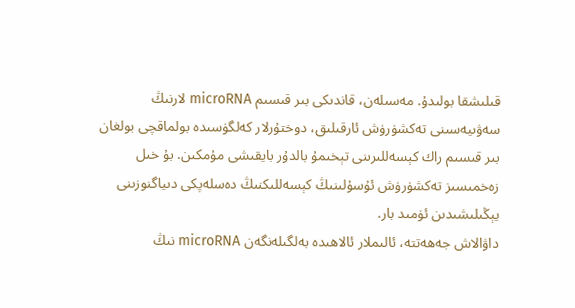قىلىشقا بولىدۇ. مەسىلەن، قاندىكى بىر قىسىم microRNA لارنىڭ سەۋىيەسىنى تەكشۈرۈش ئارقىلىق، دوختۇرلار كەلگۈسىدە بولماقچى بولغان بىر قىسىم راك كېسەللىرىنى تېخىمۇ بالدۇر بايقىشى مۇمكىن. بۇ خىل زەخمىسىز تەكشۈرۈش ئۇسۇلىنىڭ كېسەللىكنىڭ دەسلەپكى دىياگنوزىنى يېڭىلىشىدىن ئۈمىد بار.
داۋالاش جەھەتتە، ئالىملار ئالاھىدە بەلگىلەنگەن microRNA نىڭ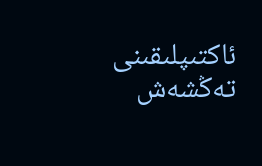ئاكتىپلىقىنى تەڭشەش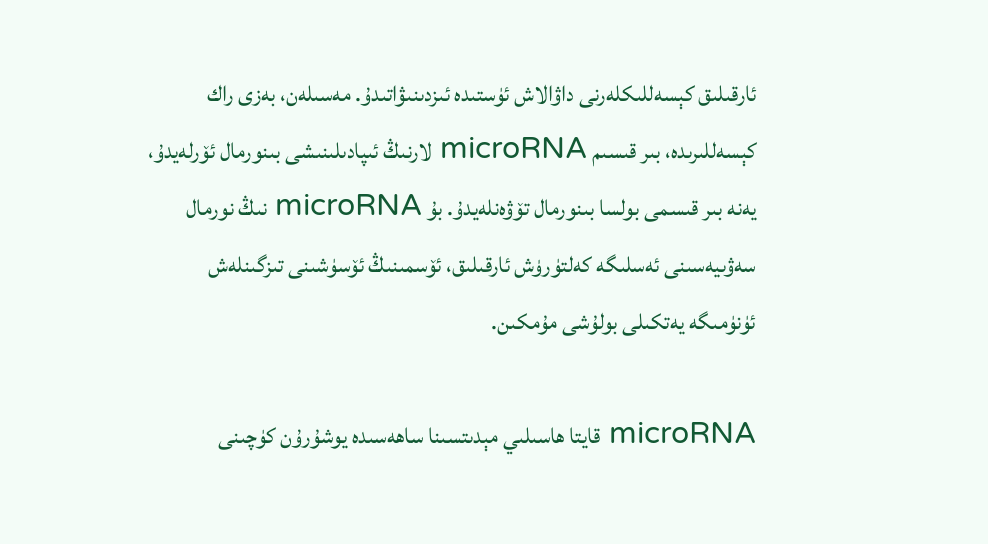ئارقىلىق كېسەللىكلەرنى داۋالاش ئۈستىدە ئىزدىنىۋاتىدۇ. مەسىلەن، بەزى راك كېسەللىرىدە، بىر قىسىم microRNA لارنىڭ ئىپادىلىنىشى بىنورمال ئۆرلەيدۇ، يەنە بىر قىسمى بولسا بىنورمال تۆۋەنلەيدۇ. بۇ microRNA نىڭ نورمال سەۋىيەسىنى ئەسلىگە كەلتۈرۈش ئارقىلىق، ئۆسمىنىڭ ئۆسۈشىنى تىزگىنلەش ئۈنۈمىگە يەتكىلى بولۇشى مۇمكىن.

microRNA قايتا ھاسىلىي مېدىتسىنا ساھەسىدە يوشۇرۇن كۈچىنى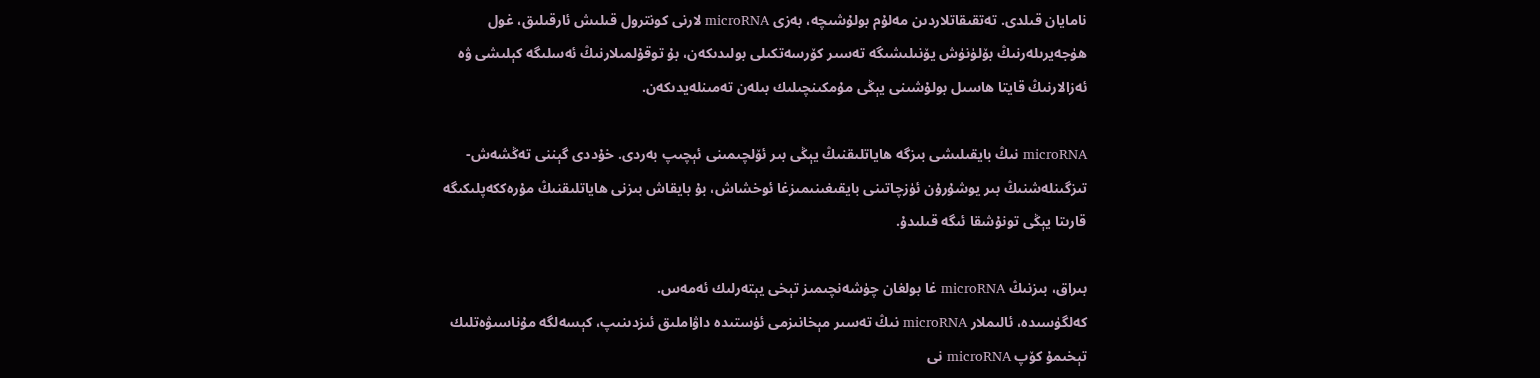نامايان قىلدى. تەتقىقاتلاردىن مەلۇم بولۇشىچە، بەزى microRNA لارنى كونترول قىلىش ئارقىلىق، غول ھۈجەيرىلەرنىڭ بۆلۈنۈش يۆنىلىشىگە تەسىر كۆرسەتكىلى بولىدىكەن، بۇ توقۇلمىلارنىڭ ئەسلىگە كېلىشى ۋە ئەزالارنىڭ قايتا ھاسىل بولۇشىنى يېڭى مۇمكىنچىلىك بىلەن تەمىنلەيدىكەن.

microRNA نىڭ بايقىلىشى بىزگە ھاياتلىقنىڭ يېڭى بىر ئۆلچىمىنى ئېچىپ بەردى. خۇددى گېننى تەڭشەش-تىزگىنلەشنىڭ بىر يوشۇرۇن ئۈزچاتىنى بايقىغىنىمىزغا ئوخشاش، بۇ بايقاش بىزنى ھاياتلىقنىڭ مۇرەككەپلىكىگە قارىتا يېڭى تونۇشقا ئىگە قىلىدۇ.

بىراق، بىزنىڭ microRNA غا بولغان چۈشەنچىمىز تېخى يېتەرلىك ئەمەس.
كەلگۈسىدە، ئالىملار microRNA نىڭ تەسىر مېخانىزمى ئۈستىدە داۋاملىق ئىزدىنىپ، كېسەلگە مۇناسىۋەتلىك تېخىمۇ كۆپ microRNA نى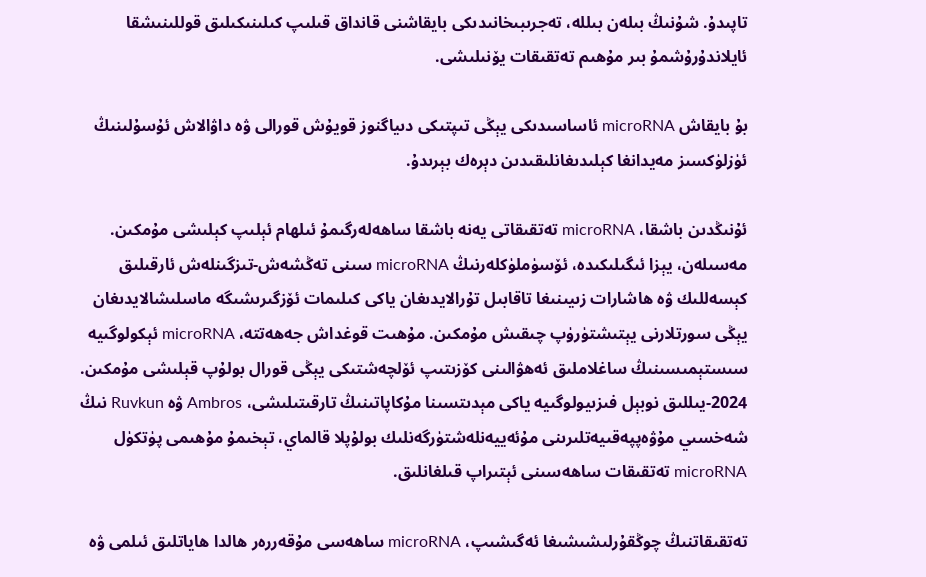تاپىدۇ. شۇنىڭ بىلەن بىللە، تەجرىبىخانىدىكى بايقاشنى قانداق قىلىپ كىلىنىكىلىق قوللىنىشقا ئايلاندۇرۇشمۇ بىر مۇھىم تەتقىقات يۆنىلىشى.

بۇ بايقاش microRNA ئاساسىدىكى يېڭى تىپتىكى دىياگنوز قويۇش قورالى ۋە داۋالاش ئۇسۇلىنىڭ ئۈزلۈكسىز مەيدانغا كېلىدىغانلىقىدىن دېرەك بېرىدۇ.

ئۇنىڭدىن باشقا، microRNA تەتقىقاتى يەنە باشقا ساھەلەرگىمۇ ئىلھام ئېلىپ كېلىشى مۇمكىن. مەسىلەن، يېزا ئىگىلىكىدە، ئۆسۈملۈكلەرنىڭ microRNA سىنى تەڭشەش-تىزگىنلەش ئارقىلىق كېسەللىك ۋە ھاشارات زىيىنىغا تاقابىل تۇرالايدىغان ياكى كىلىمات ئۆزگىرىشىگە ماسلىشالايدىغان يېڭى سورتلارنى يېتىشتۈرۈپ چىقىش مۇمكىن. مۇھىت قوغداش جەھەتتە، microRNA ئېكولوگىيە سىستېمىسىنىڭ ساغلاملىق ئەھۋالىنى كۆزىتىپ ئۆلچەشتىكى يېڭى قورال بولۇپ قېلىشى مۇمكىن.
2024-يىللىق نوبېل فىزىيولوگىيە ياكى مېدىتسىنا مۇكاپاتىنىڭ تارقىتىلىشى، Ambros ۋە Ruvkun نىڭ شەخسىي مۇۋەپپەقىيەتلىرىنى مۇئەييەنلەشتۈرگەنلىك بولۇپلا قالماي، تېخىمۇ مۇھىمى پۈتكۈل microRNA تەتقىقات ساھەسىنى ئېتىراپ قىلغانلىق.

تەتقىقاتنىڭ چوڭقۇرلىشىشىغا ئەگىشىپ، microRNA ساھەسى مۇقەررەر ھالدا ھاياتلىق ئىلمى ۋە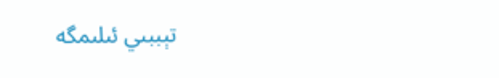تېببىي ئىلىمگە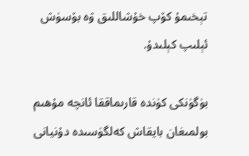تېخىمۇ كۆپ خۇشاللىق ۋە بۆسۈش ئېلىپ كېلىدۇ.

بۈگۈنكى كۈندە قارىماققا ئانچە مۇھىم بولمىغان بايقاش كەلگۈسىدە دۇنيانى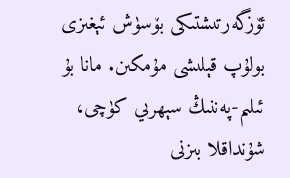ئۆزگەرتىشتىكى بۆسۈش ئېغىزى بولۇپ قېلىشى مۇمكىن. مانا بۇ ئىلىم-پەننىڭ سېھرىي كۈچى، شۇنداقلا بىزنى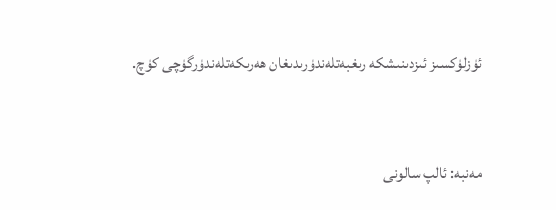ئۈزلۈكسىز ئىزدىنىشكە رىغبەتلەندۈرىدىغان ھەرىكەتلەندۈرگۈچى كۈچ.


مەنبە: ئالپ سالونى